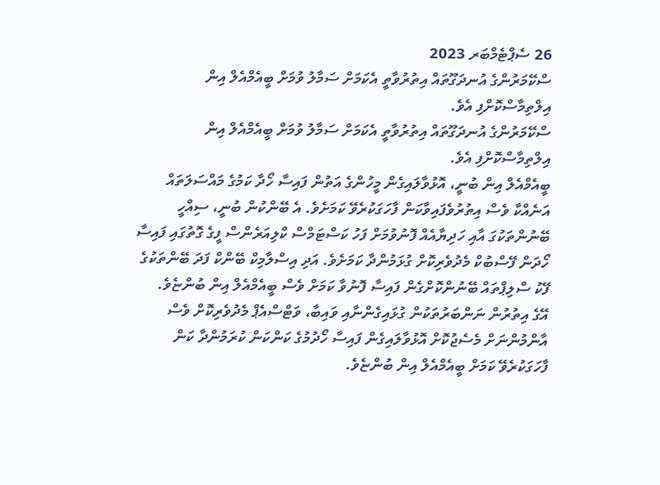26 ސެޕްޓެމްބަރ 2023
ސްކޭމަރުންގެ އުނދަގޫތައް އިތުރުވާތީ އެކަމަށް ސަމާލު ވުމަށް ބީއެމްއެލް އިން އިލްތިމާސްކޮށްފި އެވެ.
ސްކޭމަރުންގެ އުނދަގޫތައް އިތުރުވާތީ އެކަމަށް ސަމާލު ވުމަށް ބީއެމްއެލް އިން އިލްތިމާސްކޮށްފި އެވެ.
ބީއެމްއެލް އިން ބުނީ، އޮޅުވާލައިގެން މީހުންގެ އަތުން ފައިސާ ހޯދާ ކަމުގެ މައްސަލަތައް އަނެއްކާ ވެސް އިތުރުވެފައިވާކަން ފާހަގަކުރެވޭ ކަމަށެވެ. އެ ބޭންކުން ބުނީ، ސިއްހީ ބޭނުންތަކުގަ އާއި ހަދިޔާއެއް ފޮނުވުމަށް ފަހު ކަސްޓަމްސް ކްލިއަރެންސް ފީގެ ގޮތުގައި ފައިސާ ހޯދަން ފޭސްބުކް މެދުވެރިކޮށް ގުޅަމުންދާ ކަމަށެވެ. އަދި އިސްލާމިކް ބޭންކް ފަދަ ބޭންތަކުގެ ފޭކު ސްލިޕްތައް ބޭނުންކޮށްގެން ފައިސާ ފޮނުވާ ކަމަށް ވެސް ބީއެމްއެލް އިން ބުންޏެވެ.
އޭގެ އިތުރުން ނަންބަރުތަކުން ގުޅައިގެންނާއި ވައިބާ، ވަޓްސްއެޕް މެދުވެރިކޮށް ވެސް އާންމުންނަށް މެސެޖުކޮށް އޮޅުވާލައިގެން ފައިސާ ހޯދުމުގެ ކަންކަން ކުރަމުންދާ ކަން ފާހަގަކުރެވޭ ކަމަށް ބީއެމްއެލް އިން ބުންޏެވެ.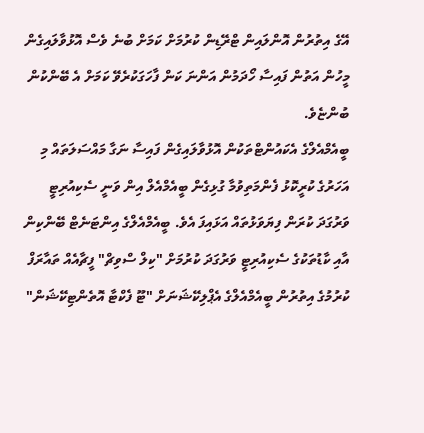އޭގެ އިތުރުން އޮންލައިން ޓްރޭޑިން ކުރުމަށް ކަމަށް ބުނެ ވެސް އޮޅުވާލައިގެން މީހުން އަތުން ފައިސާ ހޯދަމުން އަންނަ ކަން ފާހަގަކުރެވޭ ކަމަށް އެ ބޭންކުން ބުންޏެވެ.
ބީއެމްއެލްގެ އެކައުންޓްތަކުން އޮޅުވާލައިގެން ފައިސާ ނަގާ މައްސަލަތައް މި އަހަރުގެ ކުރީކޮޅު ފެންމަތިވުމާ ގުޅިގެން ބީއެމްއެލް އިން ވަނީ ސެކިއުރިޓީ ވަރުގަދަ ކުރަން ފިޔަވަޅުތައް އަޅައިފަ އެވެ. ބީއެމްއެލްގެ އިންޓަނެޓް ބޭންކިން އާއި ކާޑުތަކުގެ ސެކިއުރިޓީ ވަރުގަދަ ކުރުމަށް "ކިލް ސްވިޗް" ފީޗާއެއް ތައާރަފް ކުރުމުގެ އިތުރުން ބީއެމްއެލްގެ އެޕްލިކޭޝަނަށް "ޓޫ ފެކްޓާ އޮތެންޓިކޭޝަން"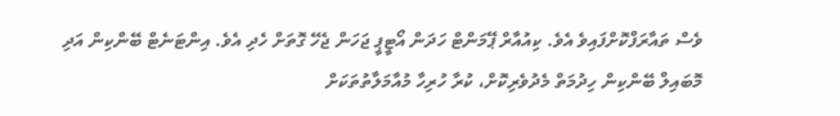ވެސް ތައާރަފްކޮށްފައިވެ އެވެ. ކިއުއާރް ޕޭމަންޓް ހަދަން އޯޓީޕީ ޖަހަން ޖެހޭ ގޮތަށް ހެދި އެވެ. އިންޓަނެޓް ބޭންކިން އަދި މޮބައިލް ބޭންކިން ހިދުމަތް މެދުވެރިކޮށް، ކުރާ ހުރިހާ މުއާމަލާތުތަކަށް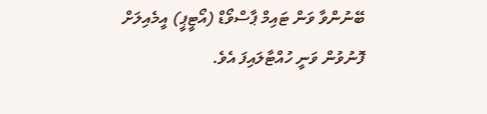ބޭނުންވާ ވަން ޓައިމް ޕާސްވޯޑް (އޯޓީޕީ) އީމެއިލަށް ފޮނުވުން ވަނީ ހުއްޓާލައިފަ އެވެ.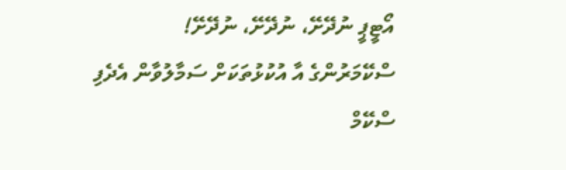އޯޓީޕީ ނުދޭށޭ، ނުދޭށޭ، ނުދޭށޭ!
ސްކޭމަރުންގެ އާ އުކުޅުތަކަށް ސަމާލުވާން އެދެފި
ސްކޭމް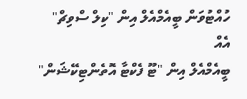ހުއްޓުވަން ބީއެމްއެލް އިން "ކިލް ސްވިޗް" އެއް
ބީއެމްއެލް އިން "ޓޫ ފެކްޓާ އޮތެންޓިކޭޝަން"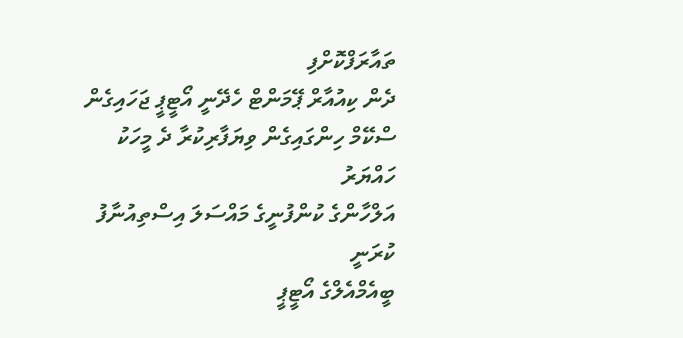ތައާރަފްކޮށްފި
ދެން ކިއުއާރް ޕޭމަންޓް ހެދޭނީ އޯޓީޕީ ޖަހައިގެން
ސްކޭމް ހިންގައިގެން ވިޔަފާރިކުރާ ދެ މީހަކު ހައްޔަރު
އަލްހާންގެ ކުންފުނީގެ މައްސަލަ އިސްތިއުނާފު ކުރަނީ
ބީއެމްއެލްގެ އޯޓީޕީ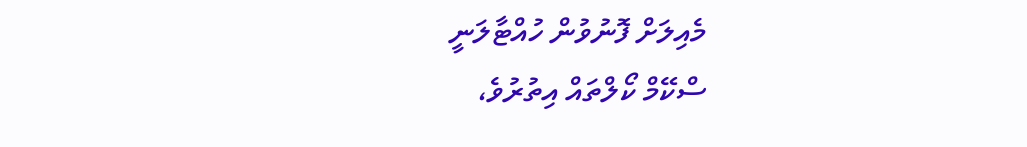މެއިލަށް ފޮނުވުން ހުއްޓާލަނީ
ސްކޭމް ކޯލްތައް އިތުރުވެ،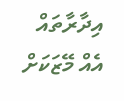އިދާރާތައް އެއް މޭޒަކަށް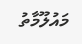މައުލޫމާތު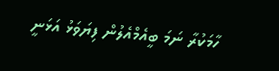ހާމަކުރާ ނަމަ ބީއެމްއެލުން ފިޔަވަޅު އަޅަނީ